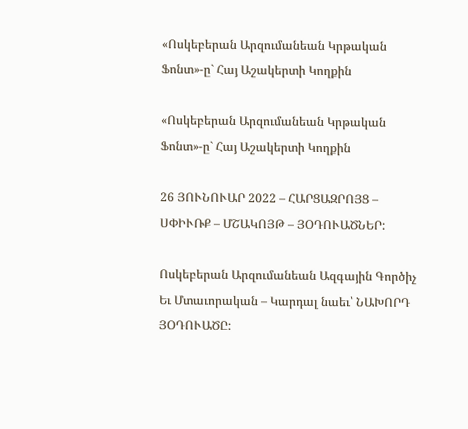«Ոսկեբերան Արզումանեան Կրթական Ֆոնտ»-ը` Հայ Աշակերտի Կողքին

«Ոսկեբերան Արզումանեան Կրթական Ֆոնտ»-ը` Հայ Աշակերտի Կողքին

26 ՅՈՒՆՈՒԱՐ 2022 – ՀԱՐՑԱԶՐՈՅՑ – ՍՓԻՒՌՔ – ՄՇԱԿՈՅԹ – ՅՕԴՈՒԱԾՆԵՐ:

Ոսկեբերան Արզումանեան Ազգային Գործիչ Եւ Մտաւորական – Կարդալ նաեւ՝ ՆԱԽՈՐԴ ՅՕԴՈՒԱԾԸ: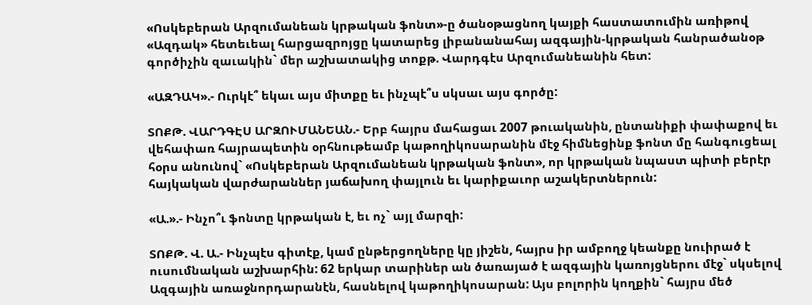«Ոսկեբերան Արզումանեան կրթական ֆոնտ»-ը ծանօթացնող կայքի հաստատումին առիթով «Ազդակ» հետեւեալ հարցազրոյցը կատարեց լիբանանահայ ազգային-կրթական հանրածանօթ գործիչին զաւակին` մեր աշխատակից տոքթ. Վարդգէս Արզումանեանին հետ:

«ԱԶԴԱԿ».- Ուրկէ՞ եկաւ այս միտքը եւ ինչպէ՞ս սկսաւ այս գործը:

ՏՈՔԹ. ՎԱՐԴԳԷՍ ԱՐԶՈՒՄԱՆԵԱՆ.- Երբ հայրս մահացաւ 2007 թուականին, ընտանիքի փափաքով եւ վեհափառ հայրապետին օրհնութեամբ կաթողիկոսարանին մէջ հիմնեցինք ֆոնտ մը հանգուցեալ հօրս անունով` «Ոսկեբերան Արզումանեան կրթական ֆոնտ», որ կրթական նպաստ պիտի բերէր հայկական վարժարաններ յաճախող փայլուն եւ կարիքաւոր աշակերտներուն:

«Ա.».- Ինչո՞ւ ֆոնտը կրթական է, եւ ոչ` այլ մարզի:

ՏՈՔԹ. Վ. Ա.- Ինչպէս գիտէք, կամ ընթերցողները կը յիշեն, հայրս իր ամբողջ կեանքը նուիրած է ուսումնական աշխարհին: 62 երկար տարիներ ան ծառայած է ազգային կառոյցներու մէջ` սկսելով Ազգային առաջնորդարանէն, հասնելով կաթողիկոսարան: Այս բոլորին կողքին` հայրս մեծ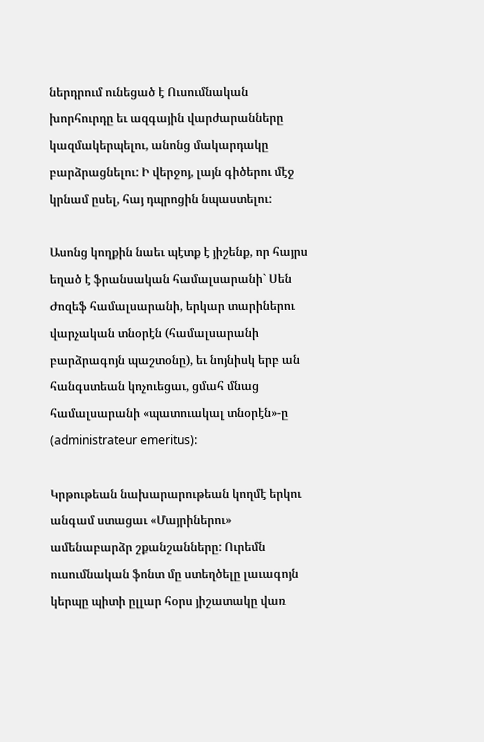ներդրում ունեցած է Ուսումնական խորհուրդը եւ ազգային վարժարանները կազմակերպելու, անոնց մակարդակը բարձրացնելու: Ի վերջոյ, լայն գիծերու մէջ կրնամ ըսել, հայ դպրոցին նպաստելու:

Ասոնց կողքին նաեւ պէտք է յիշենք, որ հայրս եղած է ֆրանսական համալսարանի` Սեն Ժոզեֆ համալսարանի, երկար տարիներու վարչական տնօրէն (համալսարանի բարձրագոյն պաշտօնը), եւ նոյնիսկ երբ ան հանգստեան կոչուեցաւ, ցմահ մնաց համալսարանի «պատուակալ տնօրէն»-ը (administrateur emeritus):

Կրթութեան նախարարութեան կողմէ երկու անգամ ստացաւ «Մայրիներու» ամենաբարձր շքանշանները: Ուրեմն ուսումնական ֆոնտ մը ստեղծելը լաւագոյն կերպը պիտի ըլլար հօրս յիշատակը վառ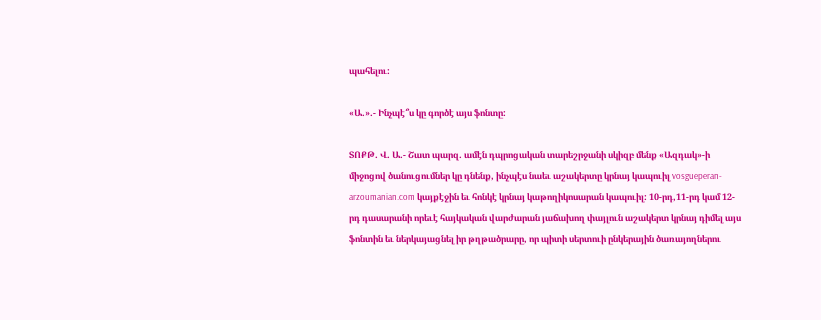պահելու:

«Ա.».- Ինչպէ՞ս կը գործէ այս ֆոնտը:

ՏՈՔԹ. Վ. Ա.- Շատ պարզ. ամէն դպրոցական տարեշրջանի սկիզբ մենք «Ազդակ»-ի միջոցով ծանուցումներ կը դնենք, ինչպէս նաեւ աշակերտը կրնայ կապուիլ vosgueperan-arzoumanian.com կայքէջին եւ հոնկէ կրնայ կաթողիկոսարան կապուիլ: 10-րդ,11-րդ կամ 12-րդ դասարանի որեւէ հայկական վարժարան յաճախող փայլուն աշակերտ կրնայ դիմել այս ֆոնտին եւ ներկայացնել իր թղթածրարը, որ պիտի սերտուի ընկերային ծառայողներու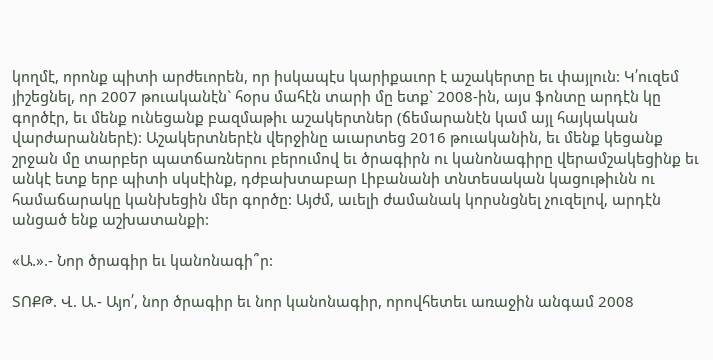կողմէ, որոնք պիտի արժեւորեն, որ իսկապէս կարիքաւոր է աշակերտը եւ փայլուն: Կ՛ուզեմ յիշեցնել, որ 2007 թուականէն` հօրս մահէն տարի մը ետք` 2008-ին, այս ֆոնտը արդէն կը գործէր, եւ մենք ունեցանք բազմաթիւ աշակերտներ (ճեմարանէն կամ այլ հայկական վարժարաններէ): Աշակերտներէն վերջինը աւարտեց 2016 թուականին, եւ մենք կեցանք շրջան մը տարբեր պատճառներու բերումով եւ ծրագիրն ու կանոնագիրը վերամշակեցինք եւ անկէ ետք երբ պիտի սկսէինք, դժբախտաբար Լիբանանի տնտեսական կացութիւնն ու համաճարակը կանխեցին մեր գործը: Այժմ, աւելի ժամանակ կորսնցնել չուզելով, արդէն անցած ենք աշխատանքի:

«Ա.».- Նոր ծրագիր եւ կանոնագի՞ր:

ՏՈՔԹ. Վ. Ա.- Այո՛, նոր ծրագիր եւ նոր կանոնագիր, որովհետեւ առաջին անգամ 2008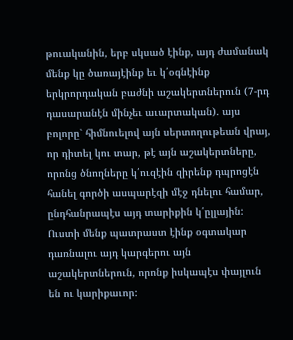թուականին, երբ սկսած էինք, այդ ժամանակ մենք կը ծառայէինք եւ կ՛օգնէինք երկրորդական բաժնի աշակերտներուն (7-րդ դասարանէն մինչեւ աւարտական). այս բոլորը` հիմնուելով այն սերտողութեան վրայ, որ դիտել կու տար, թէ այն աշակերտները, որոնց ծնողները կ՛ուզէին զիրենք դպրոցէն հանել գործի ասպարէզի մէջ դնելու համար, ընդհանրապէս այդ տարիքին կ՛ըլլային: Ուստի մենք պատրաստ էինք օգտակար դառնալու այդ կարգերու այն աշակերտներուն, որոնք իսկապէս փայլուն են ու կարիքաւոր: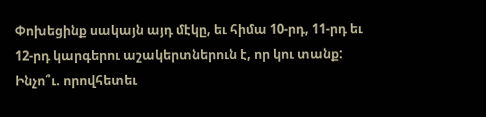Փոխեցինք սակայն այդ մէկը, եւ հիմա 10-րդ, 11-րդ եւ 12-րդ կարգերու աշակերտներուն է, որ կու տանք: Ինչո՞ւ. որովհետեւ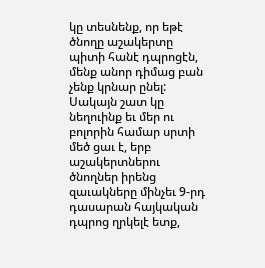կը տեսնենք, որ եթէ ծնողը աշակերտը պիտի հանէ դպրոցէն, մենք անոր դիմաց բան չենք կրնար ընել: Սակայն շատ կը նեղուինք եւ մեր ու բոլորին համար սրտի մեծ ցաւ է, երբ աշակերտներու ծնողներ իրենց զաւակները մինչեւ 9-րդ դասարան հայկական դպրոց ղրկելէ ետք,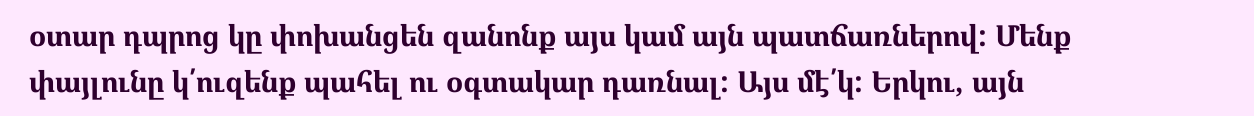օտար դպրոց կը փոխանցեն զանոնք այս կամ այն պատճառներով: Մենք փայլունը կ՛ուզենք պահել ու օգտակար դառնալ: Այս մէ՛կ: Երկու, այն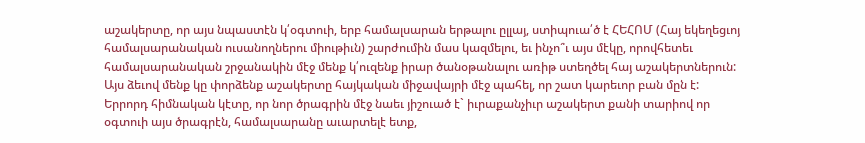աշակերտը, որ այս նպաստէն կ՛օգտուի, երբ համալսարան երթալու ըլլայ, ստիպուա՛ծ է ՀԵՀՈՄ (Հայ եկեղեցւոյ համալսարանական ուսանողներու միութիւն) շարժումին մաս կազմելու, եւ ինչո՞ւ այս մէկը, որովհետեւ համալսարանական շրջանակին մէջ մենք կ՛ուզենք իրար ծանօթանալու առիթ ստեղծել հայ աշակերտներուն: Այս ձեւով մենք կը փորձենք աշակերտը հայկական միջավայրի մէջ պահել, որ շատ կարեւոր բան մըն է:  Երրորդ հիմնական կէտը, որ նոր ծրագրին մէջ նաեւ յիշուած է` իւրաքանչիւր աշակերտ քանի տարիով որ օգտուի այս ծրագրէն, համալսարանը աւարտելէ ետք,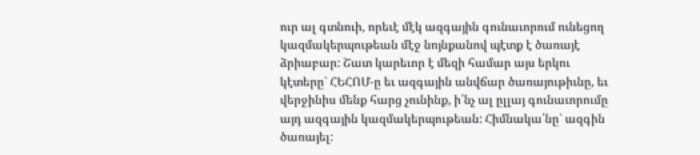ուր ալ գտնուի, որեւէ մէկ ազգային գունաւորում ունեցող կազմակերպութեան մէջ նոյնքանով պէտք է ծառայէ ձրիաբար: Շատ կարեւոր է մեզի համար այս երկու կէտերը` ՀԵՀՈՄ-ը եւ ազգային անվճար ծառայութիւնը, եւ վերջինիս մենք հարց չունինք, ի՛նչ ալ ըլլայ գունաւորումը այդ ազգային կազմակերպութեան: Հիմնակա՛նը` ազգին ծառայել: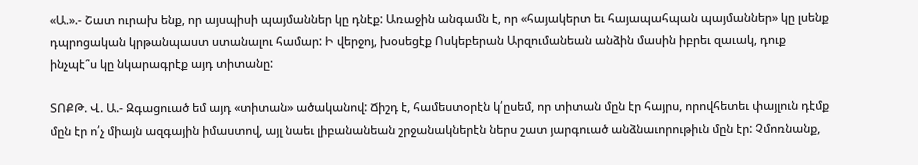«Ա.».- Շատ ուրախ ենք, որ այսպիսի պայմաններ կը դնէք: Առաջին անգամն է, որ «հայակերտ եւ հայապահպան պայմաններ» կը լսենք դպրոցական կրթանպաստ ստանալու համար: Ի վերջոյ, խօսեցէք Ոսկեբերան Արզումանեան անձին մասին իբրեւ զաւակ, դուք ինչպէ՞ս կը նկարագրէք այդ տիտանը:

ՏՈՔԹ. Վ. Ա.- Զգացուած եմ այդ «տիտան» ածականով: Ճիշդ է, համեստօրէն կ՛ըսեմ, որ տիտան մըն էր հայրս, որովհետեւ փայլուն դէմք մըն էր ո՛չ միայն ազգային իմաստով, այլ նաեւ լիբանանեան շրջանակներէն ներս շատ յարգուած անձնաւորութիւն մըն էր: Չմոռնանք,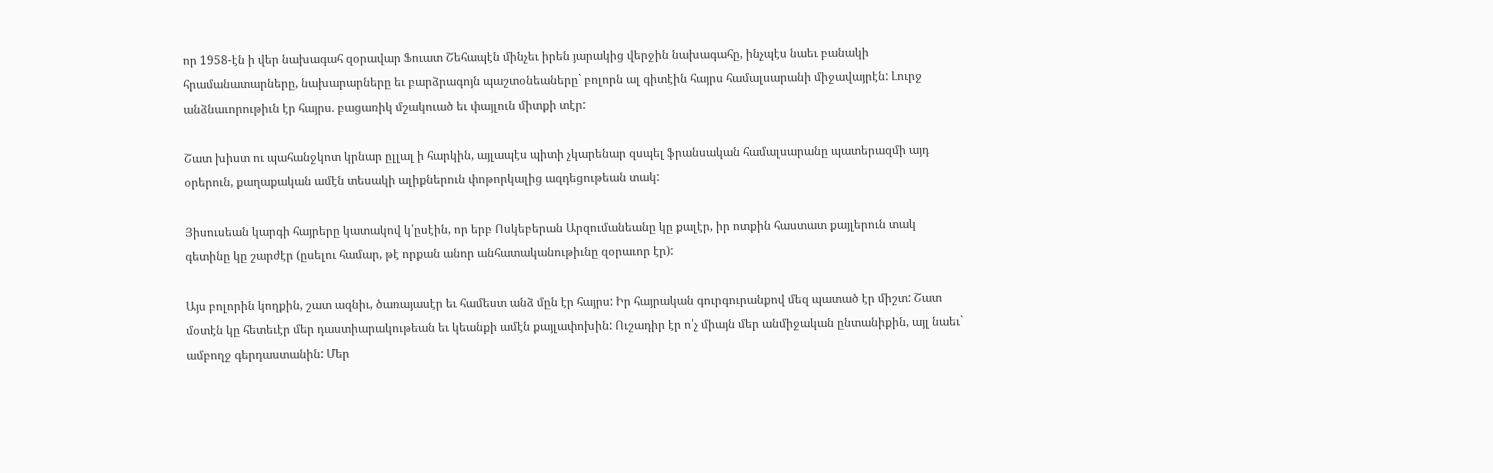որ 1958-էն ի վեր նախագահ զօրավար Ֆուատ Շեհապէն մինչեւ իրեն յարակից վերջին նախագահը, ինչպէս նաեւ բանակի հրամանատարները, նախարարները եւ բարձրագոյն պաշտօնեաները` բոլորն ալ գիտէին հայրս համալսարանի միջավայրէն: Լուրջ անձնաւորութիւն էր հայրս. բացառիկ մշակուած եւ փայլուն միտքի տէր:

Շատ խիստ ու պահանջկոտ կրնար ըլլալ ի հարկին, այլապէս պիտի չկարենար զսպել ֆրանսական համալսարանը պատերազմի այդ օրերուն, քաղաքական ամէն տեսակի ալիքներուն փոթորկալից ազդեցութեան տակ:

Յիսուսեան կարգի հայրերը կատակով կ՛ըսէին, որ երբ Ոսկեբերան Արզումանեանը կը քալէր, իր ոտքին հաստատ քայլերուն տակ գետինը կը շարժէր (ըսելու համար, թէ որքան անոր անհատականութիւնը զօրաւոր էր):

Այս բոլորին կողքին, շատ ազնիւ, ծառայասէր եւ համեստ անձ մըն էր հայրս: Իր հայրական գուրգուրանքով մեզ պատած էր միշտ: Շատ մօտէն կը հետեւէր մեր դաստիարակութեան եւ կեանքի ամէն քայլափոխին: Ուշադիր էր ո՛չ միայն մեր անմիջական ընտանիքին, այլ նաեւ` ամբողջ գերդաստանին: Մեր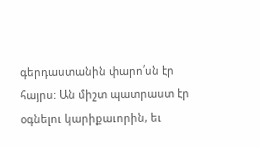գերդաստանին փարո՛սն էր հայրս: Ան միշտ պատրաստ էր օգնելու կարիքաւորին, եւ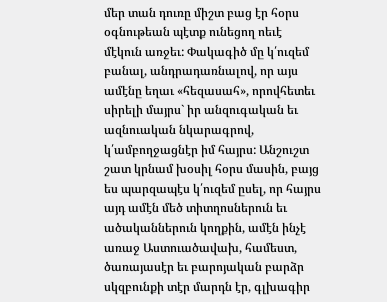մեր տան դուռը միշտ բաց էր հօրս օգնութեան պէտք ունեցող ոեւէ մէկուն առջեւ: Փակագիծ մը կ՛ուզեմ բանալ, անդրադառնալով, որ այս ամէնը եղաւ «հեզասահ», որովհետեւ սիրելի մայրս` իր անզուգական եւ ազնուական նկարագրով, կ՛ամբողջացնէր իմ հայրս: Անշուշտ շատ կրնամ խօսիլ հօրս մասին, բայց ես պարզապէս կ՛ուզեմ ըսել, որ հայրս այդ ամէն մեծ տիտղոսներուն եւ ածականներուն կողքին, ամէն ինչէ առաջ Աստուածավախ, համեստ, ծառայասէր եւ բարոյական բարձր սկզբունքի տէր մարդն էր, գլխագիր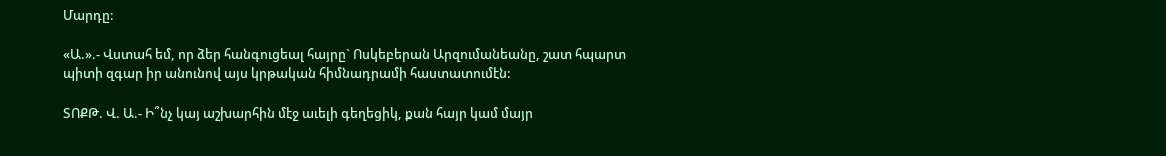Մարդը:

«Ա.».- Վստահ եմ, որ ձեր հանգուցեալ հայրը` Ոսկեբերան Արզումանեանը, շատ հպարտ պիտի զգար իր անունով այս կրթական հիմնադրամի հաստատումէն:

ՏՈՔԹ. Վ. Ա.- Ի՞նչ կայ աշխարհին մէջ աւելի գեղեցիկ, քան հայր կամ մայր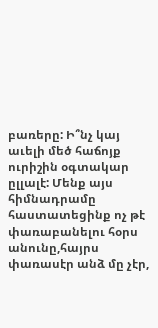բառերը: Ի՞նչ կայ աւելի մեծ հաճոյք ուրիշին օգտակար ըլլալէ: Մենք այս հիմնադրամը հաստատեցինք ոչ թէ փառաբանելու հօրս անունը,հայրս փառասէր անձ մը չէր,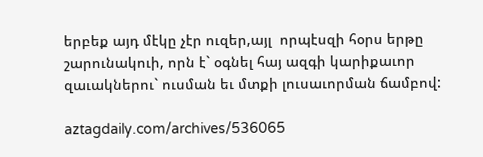երբեք այդ մէկը չէր ուզեր,այլ  որպէսզի հօրս երթը շարունակուի, որն է` օգնել հայ ազգի կարիքաւոր զաւակներու` ուսման եւ մտքի լուսաւորման ճամբով:

aztagdaily.com/archives/536065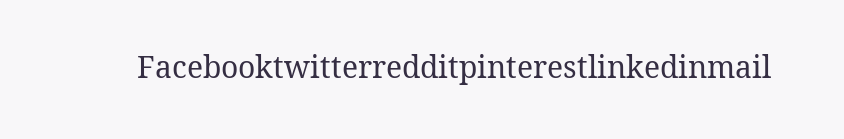Facebooktwitterredditpinterestlinkedinmail